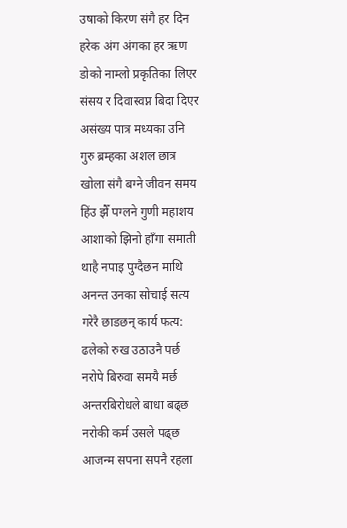उषाको किरण संगै हर दिन
हरेक अंग अंगका हर ऋण
डोको नाम्लो प्रकृतिका लिएर
संसय र दिवास्वप्न बिदा दिएर
असंख्य पात्र मध्यका उनि
गुरु ब्रम्हका अशल छात्र
खोला संगै बग्ने जीवन समय
हिंउ झैँ पग्लने गुणी महाशय
आशाको झिनो हाँगा समाती
थाहै नपाइ पुग्दैछन माथि
अनन्त उनका सोचाई सत्य
गरेरै छाडछन् कार्य फत्य:
ढलेको रुख उठाउनै पर्छ
नरोपे बिरुवा समयै मर्छ
अन्तरबिरोधले बाधा बढ्छ
नरोकी कर्म उसले पढ्छ
आजन्म सपना सपनै रहला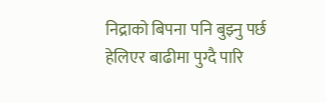निद्राको बिपना पनि बुझ्नु पर्छ
हेलिएर बाढीमा पुग्दै पारि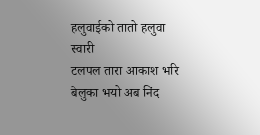हलुवाईको तातो हलुवा स्वारी
टलपल तारा आकाश भरि
बेलुका भयो अब निंद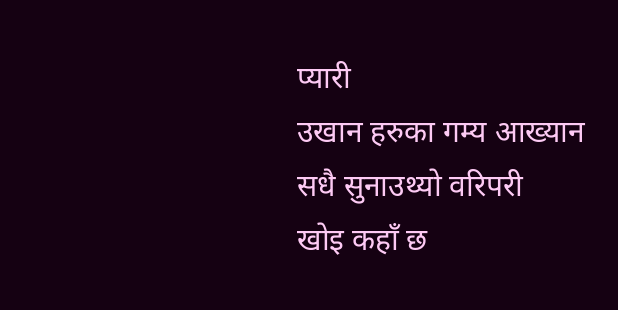प्यारी
उखान हरुका गम्य आख्यान
सधै सुनाउथ्यो वरिपरी
खोइ कहाँ छ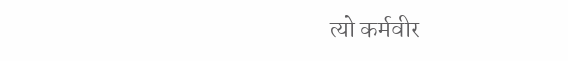त्यो कर्मवीर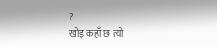?
खोइ कहाँ छ त्यो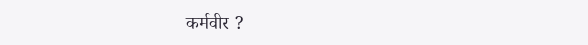कर्मवीर ?